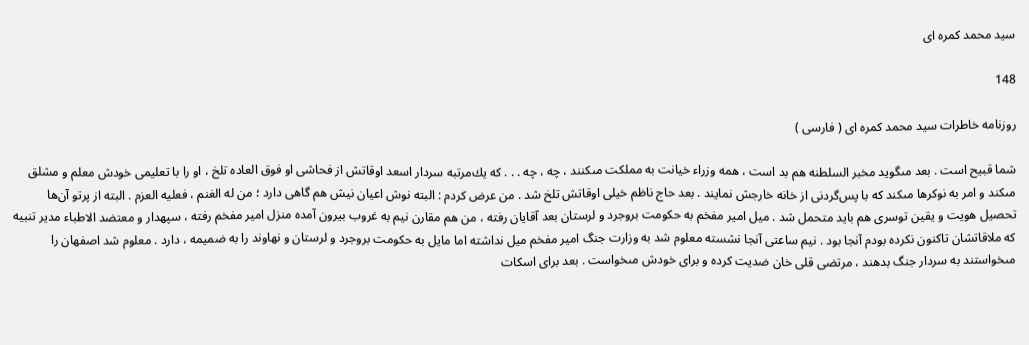سيد محمد كمره اى

148

روزنامه خاطرات سيد محمد كمره اى ( فارسى )

شما قبيح است . بعد مىگويد مخبر السلطنه هم بد است ، همه وزراء خيانت به مملكت مىكنند ، چه ، چه . . . كه يك‌مرتبه سردار اسعد اوقاتش از فحاشى او فوق العاده تلخ ، او را با تعليمى خودش معلم و مشلق مىكند و امر به نوكرها مىكند كه با پس‌گردنى از خانه خارجش نمايند . بعد حاج ناظم خيلى اوقاتش تلخ شد . من عرض كردم : البته نوش اعيان نيش هم گاهى دارد ؛ من له الغنم ، فعليه العزم . البته از پرتو آن‌ها تحصيل هويت و يقين توسرى هم بايد متحمل شد . ميل امير مفخم به حكومت بروجرد و لرستان بعد آقايان رفته ، من هم مقارن نيم به غروب بيرون آمده منزل امير مفخم رفته ، سپهدار و معتضد الاطباء مدير تنبيه كه ملاقاتشان تاكنون نكرده بودم آنجا بود . نيم ساعتى آنجا نشسته معلوم شد به وزارت جنگ امير مفخم ميل نداشته اما مايل به حكومت بروجرد و لرستان و نهاوند را به ضميمه ، دارد . معلوم شد اصفهان را مىخواستند به سردار جنگ بدهند ، مرتضى قلى خان ضديت كرده و براى خودش مىخواست . بعد براى اسكات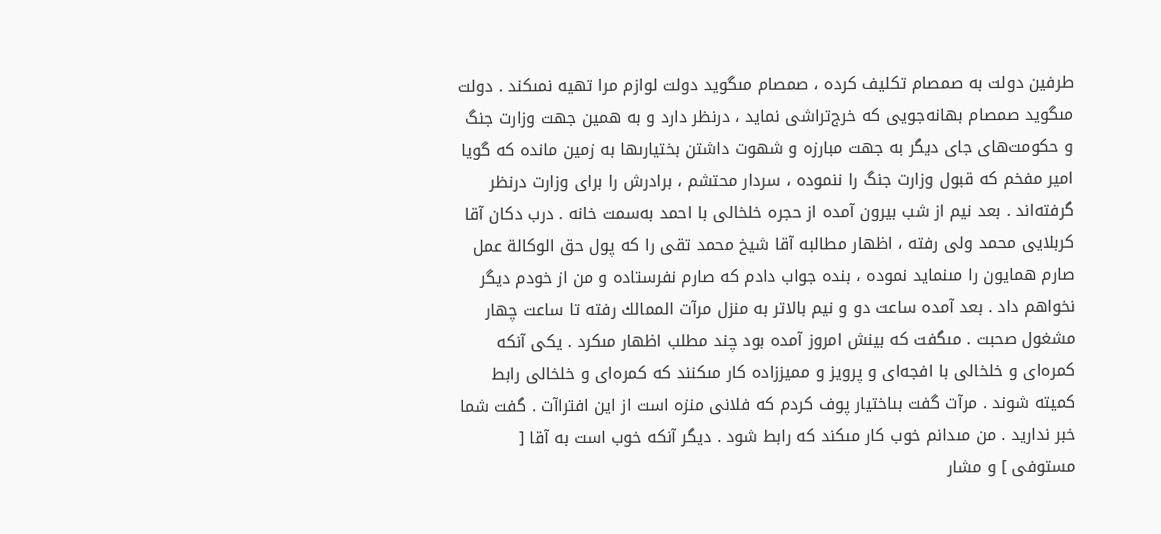طرفين دولت به صمصام تكليف كرده ، صمصام مىگويد دولت لوازم مرا تهيه نمىكند . دولت مىگويد صمصام بهانه‌جويى كه خرج‌تراشى نمايد ، درنظر دارد و به همين جهت وزارت جنگ و حكومت‌هاى جاى ديگر به جهت مبارزه و شهوت داشتن بختيارىها به زمين مانده كه گويا امير مفخم كه قبول وزارت جنگ را ننموده ، سردار محتشم ، برادرش را براى وزارت درنظر گرفته‌اند . بعد نيم از شب بيرون آمده از حجره خلخالى با احمد به‌سمت خانه . درب دكان آقا كربلايى محمد ولى رفته ، اظهار مطالبه آقا شيخ محمد تقى را كه پول حق الوكالة عمل صارم همايون را مىنمايد نموده ، بنده جواب دادم كه صارم نفرستاده و من از خودم ديگر نخواهم داد . بعد آمده ساعت دو و نيم بالاتر به منزل مرآت الممالك رفته تا ساعت چهار مشغول صحبت . مىگفت كه بينش امروز آمده بود چند مطلب اظهار مىكرد . يكى آنكه كمره‌اى و خلخالى با افجه‌اى و پرويز و مميززاده كار مىكنند كه كمره‌اى و خلخالى رابط كميته شوند . مرآت گفت بىاختيار پوف كردم كه فلانى منزه است از اين افتراآت . گفت شما خبر نداريد . من مىدانم خوب كار مىكند كه رابط شود . ديگر آنكه خوب است به آقا [ مستوفى ] و مشار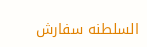السلطنه سفارش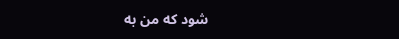شود كه من به